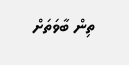ތިން ބާވަތަށް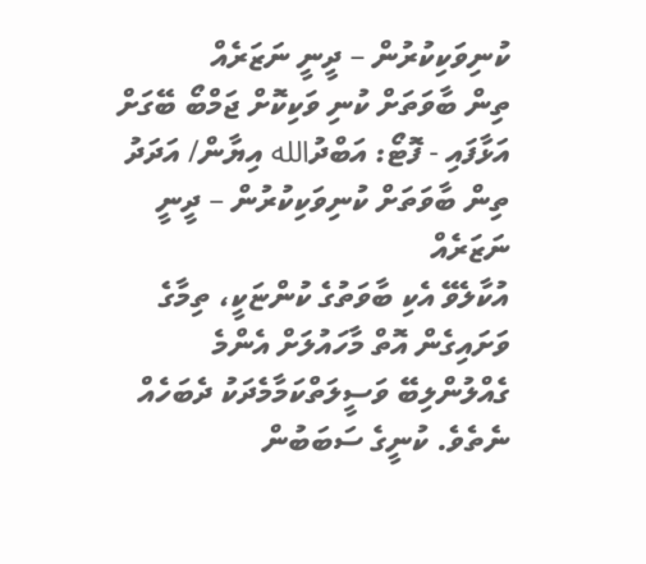ކުނިވަކިކުރުން – ދީނީ ނަޒަރެއް
ތިން ބާވަތަށް ކުނި ވަކިކޮށް ޖަމްބޯ ބޭގަށް އަޅާފައި - ފޮޓޯ: އަބްދުالله އިޔާން/ އަދަދު
ތިން ބާވަތަށް ކުނިވަކިކުރުން – ދީނީ ނަޒަރެއް
އުކާލެވޭ އެކި ބާވަތުގެ ކުންޏަކީ، ތިމާގެ ވަށައިގެން އޮތް މާހައުލަށް އެންމެ ގެއްލުންލިބޭ ވަސީލަތްކަމާމެދަކު ދެބަހެއް ނެތެވެ. ކުނީގެ ސަބަބުން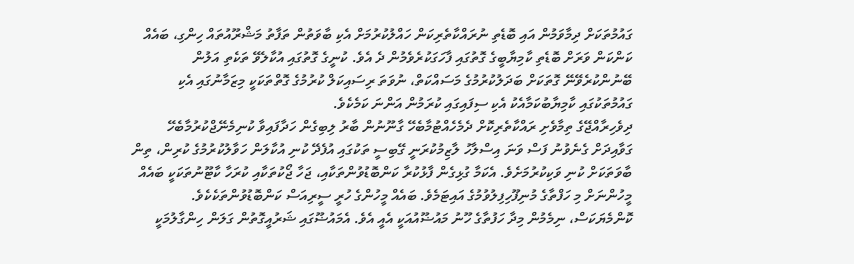ގައުމުތަކަށް ދިމާވަމުން އައި ބޮޑެތި ނުރައްކާތެރިކަން ހައްލުކުރުމަށް އެކި ބާވަތުން ތަފާތު މަޝްރޫއުތައް ހިންގި، ބައެއް ކަންކަން ވަރަށް ބޮޑެތި ކާމިޔާބީގެ ގޮތުގައި ފާހަގަކުރެވެމުން ދެ އެވެ. ކުނީގެ ގޮތުގައި އުކާލެވޭ ތަކެތި އަލުން ބޭނުންކުރެވޭނޭ ގޮތަކަށް ބަދަލުކުރުމުގެ މަސައްކަތް، ނުވަތަ ރިސައިކަލް ކުރުމުގެ ގޮތްތަކަކީ މިޒަމާނުގައި އެކި ގައުމުތަކުގައި ކާމިޔާބުކަމާއެކު އެކި ސިފައިގައި ކުރަމުން އަންނަ ކަމެކެވެ.
ދިވެހިރާއްޖޭގެ ތިމާވެށި ރައްކާތެރިކޮށް ދެމެހެއްޓުމާބެހޭ ގާނޫނުން ބާރު ލިބިގެން ހަދާފައިވާ ކުނިމެނޭޖްކުރުމާބެހޭ ގަވާއިދަށް ގެނެވުނު ފަސް ވަނަ އިސްލާހު ލާޒިމުކުރަނީ ގޭބިސީ ތަކުގައި އުފެދޭ ކުނި އުކާލަން ހަވާލުކުރުމުގެ ކުރިން، ތިން ބާވަތަކަށް ކުނި ވަކިކުރުމަށެވެ. އެކަމާ ގުޅިގެން ފާޅުކުރާ ކަންބޮޑުވުންތަކާއި، ޖަހާ ޖޯކުތަކާއި ކުރަހާ ކާޓޫނުތަކަކީ ބައެއް މީހުންނަށް މި ހަފްތާގެ މުނިފޫހިފިލުވުމުގެ އައިޓަމެވެ. ބައެއް މީހުންގެ ހުރީ ސީރިއަސް ކަންބޮޑުވުންތަކެކެވެ. ކޮންމެޔަކަސް، ނިމެމުން މިދާ ހަފުތާގެ ހޫނު މައުޟޫއުއަކީ އެއީ އެވެ. އެމައުޟޫގައި ޝަރުއީގޮތުން ގަލަން ހިންގާލުމަކީ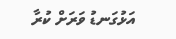އަޅުގަނޑު ވަރަށް ކުރާ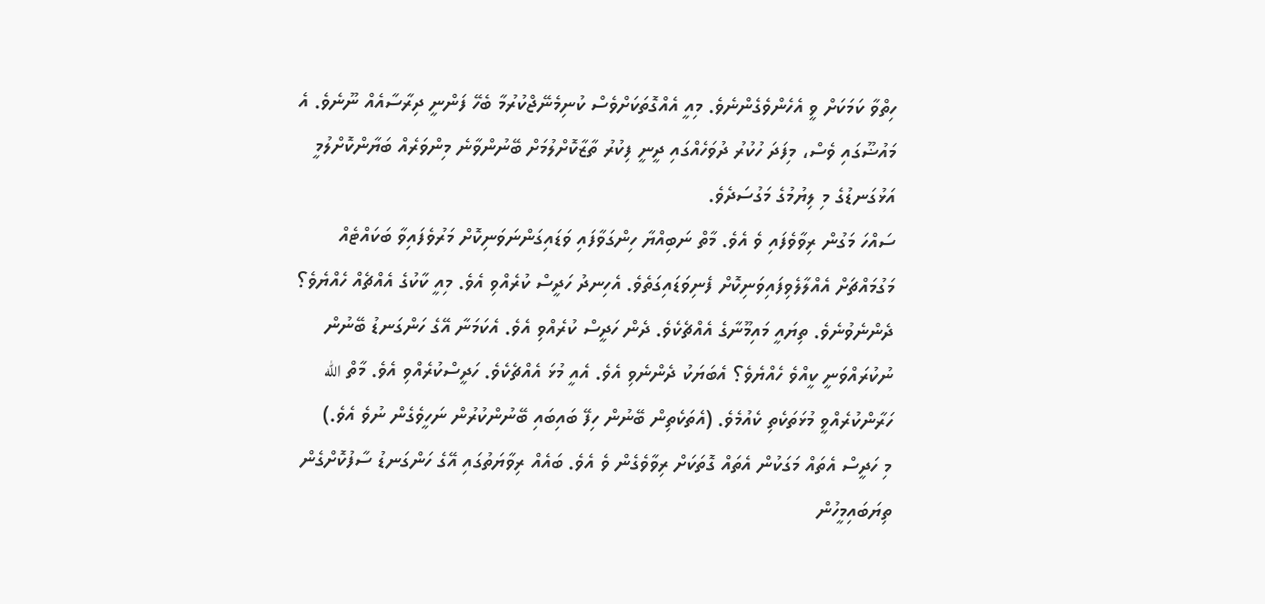ހިތްވާ ކަމަކަށް ވީ އެހެންވެގެންނެވެ. މިއީ އެއްގޮތަކަށްވެސް ކުނިމެނޭޖްކުރުމާ ބެހޭ ފަންނީ ދިރާސާއެއް ނޫނެވެ. އެ މައުޟޫގައި ވެސް، މިފަދަ ހުކުރު ދުވަހެއްގައި ދީނީ ފިކުރު ތާޒާކޮށްލުމަށް ބޭނުންވާނެ މިންވަރެއް ބަޔާންކޮށްލުމީ އަޅުގަނޑުގެ މި ލިޔުމުގެ މަގުސަދެވެ.
ސައްހަ މަގުން ރިވާވެފައި ވެ އެވެ. މާތް ނަބިއްޔާ ހިންގަވާފައި ވަޑައިގަންނަވަނިކޮށް މަރުވެފައިވާ ބަކައްޓެއް މަގުމައްޗަށް އެއްލާލެވިފައިވަނިކޮށް ފެނިވަޑައިގަތެވެ. އެހިނދު ހަދީސް ކުރެއްވި އެވެ. މިއީ ކާކުގެ އެއްޗެއް ހެއްޔެވެ؟ ދެންނެވުނެވެ. ތިޔައީ މައިމޫނާގެ އެއްޗެކެވެ. ދެން ހަދީސް ކުރެއްވި އެވެ. އެކަމަނާ އޭގެ ހަންގަނޑު ބޭނުން ނުކުރައްވަނީ ކީއްވެ ހެއްޔެވެ؟ އެބަޔަކު ދެންނެވި އެވެ. އެއީ މުޅަ އެއްޗެކެވެ. ހަދީސްކުރެއްވި އެވެ. މާތް الله ހަރާންކުރެއްވީ މުޅަތަކެތި ކެއުމެވެ. (އެތަކެތިން ބޭނުން ހިފޭ ބައިބައި ބޭނުންކުރުން ނަހީވެގެން ނުވެ އެވެ.)
މި ހަދީސް އެތައް މަގަކުން އެތައް ގޮތަކަށް ރިވާވެގެން ވެ އެވެ. ބައެއް ރިވާޔަތުގައި އޭގެ ހަންގަނޑު ސާފުކޮށްގެން ތިޔަބައިމީހުން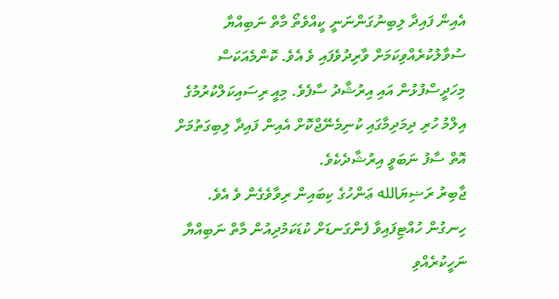އެއިން ފައިދާ ލިބިނުގަންނަނީ ކީއްވެތޯ މާތް ނަބިއްޔާ ސުވާލުކުރެއްވިކަމަށް ވާރިދުވެފައި ވެ އެވެ. ކޮންމެއަކަސް މިހަދީސްފުޅުން އައި އިރުޝާދު ސާފެވެ. މިއީ ރިސައިކަލްކުރުމުގެ އިލްމު ހުރި ދިމަދިމާގައި ކުނިމެނޭޖްކޮށް އެއިން ފައިދާ ލިބިގަތުމަށް އޮތް ސާފު ނަބަވީ އިރުޝާދެކެވެ.
ޖާބިރު ރަޟިޔަالله ޢަންހުގެ ކިބައިން ރިވާވެގެން ވެ އެވެ. ހިނގުން ހުއްޓިފައިވާ ފެންގަނޑަށް ކުޑަކަމުދިއުން މާތް ނަބިއްޔާ ނަހީކުރެއްވި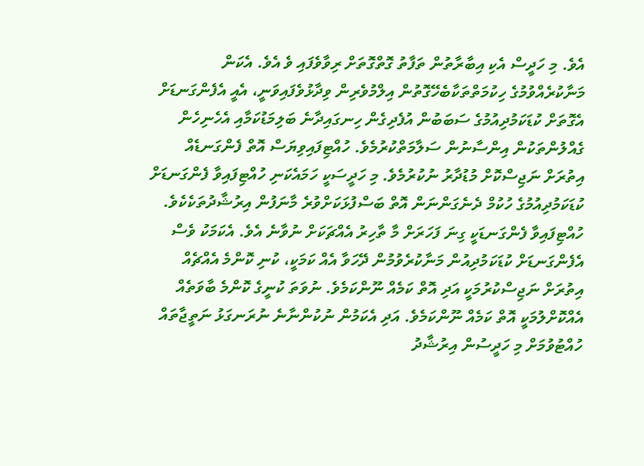އެވެ. މި ހަދީސް އެކި އިބާރާތުން ތަފާތު ގޮތްގޮތަށް ރިވާވެފައި ވެ އެވެ. އެކަން މަނާކުރެއްވުމުގެ ހިކުމަތްތަކާބެހޭގޮތުން އިލްމުވެރިން ވިދާޅުވެފައިވަނީ، އެއީ އެފެންގަނޑަށް އެގޮތަށް ކުޑަކަމުދިއުމުގެ ސަބަބުން އުފެދިގެން ހިނގައިދާނެ ބަލިމަޑުކަމާއި އެހެނިހެން ގެއްލުންތަކުން އިންސާނުން ސަލާމަތްކުރުމެވެ. ހުއްޓިފައިވިޔަސް އޮތް ފެންގަނޑެއް އިތުރަށް ނަޖިސްކޮށް މުޑުދާރު ނުކުރުމެވެ. މި ހަދީސަކީ ހަމައެކަނި ހުއްޓިފައިވާ ފެންގަނޑަށް ކުޑަކަމުދިއުމުގެ ހުކުމް ދެނެގަންނަން އޮތް ބަސްފުޅަކަށްވުރެ މާނަފުން އިރުޝާދުތަކެކެވެ. ހުއްޓިފައިވާ ފެންގަނޑަކީ ގިނަ ފަހަރަށް މާ ތާހިރު އެއްޗަކަށް ނުވާނެ އެވެ. އެކަމަކު ވެސް އެފެންގަނޑަށް ކުޑަކަމުދިއުން މަނާކުރެވުމުން ދޭހަވާ އެއް ކަމަކީ، ކުނި ކޮންމެ އެއްޗެއް އިތުރަށް ނަޖިސްކުރުމަކީ އަދި އޮތް ކަމެއް ނޫންކަމެވެ. ނުވަތަ ކުނީގެ ކޮންމެ ބާވަތެއް އެއްކޮށްލުމަކީ އޮތް ކަމެއް ނޫންކަމެވެ. އަދި އެކަމުން ނުކުންނާނެ ނުރަނގަޅު ނަތީޖާތައް ހުއްޓުވުމަށް މި ހަދީސުން އިރުޝާދު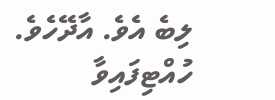ލިބެ އެވެ. އާދޭހެވެ. ހުއްޓިފައިވާ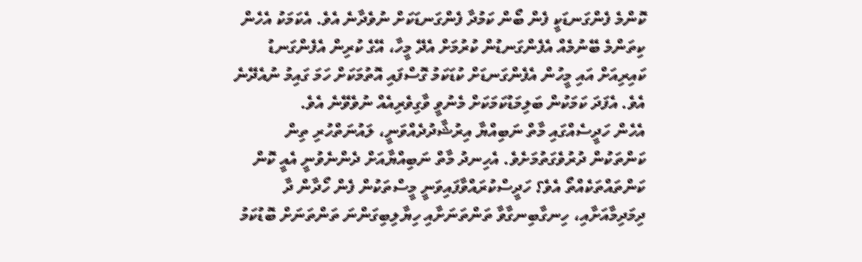ކޮންމެ ފެންގަނޑަކީ ފެން ބޯން ކަމުދާ ފެންގަނޑަކަށް ނުވެދާނެ އެވެ. އެކަމަކު އެހެން ކިތަންމެ ބޭނުމެއް އެފެންގަނޑުން ކުރުމަށް އެދޭ މީހާ، އޭގެ ކުރިން އެފެންގަނޑު ކައިރިއަށް އައި މީހުން އެފެންގަނޑަށް ކުޑަކަމު ގޮސްފައި އޮތުމަކަށް ހަމަ ގައިމު ނުއެދޭނެ އެވެ. އެފަދަ ކަމަކުން ބަލިމަޑުކަމަކަށް މެނުވީ ވާގިވެރިއެއް ނުވެވޭނެ އެވެ.
އެހެން ހަދީސެއްގައި މާތް ނަބިއްޔާ އިރުޝާދުދެއްވަނީ، ލައުނަތްހުރި ތިން ކަންތަކުން ދުރުވެގަތުމަށެވެ. އެހިނދު މާތް ނަބިއްޔާއަށް ދެންނެވުނީ އެއީ ކޮން ކަންތައްތަކެއްތޯ އެވެ؟ ހަދީސްކުރައްވާފައިވަނީ މީސްތަކުން ފެން ހޯދާން ދާ ދިމަދިމާއަށާއި، ހިނގާބިނގާވާ ތަންތަނަށާއި ހިޔާލިބިގަންނަ ތަންތަނަށް ބޮޑުކަމު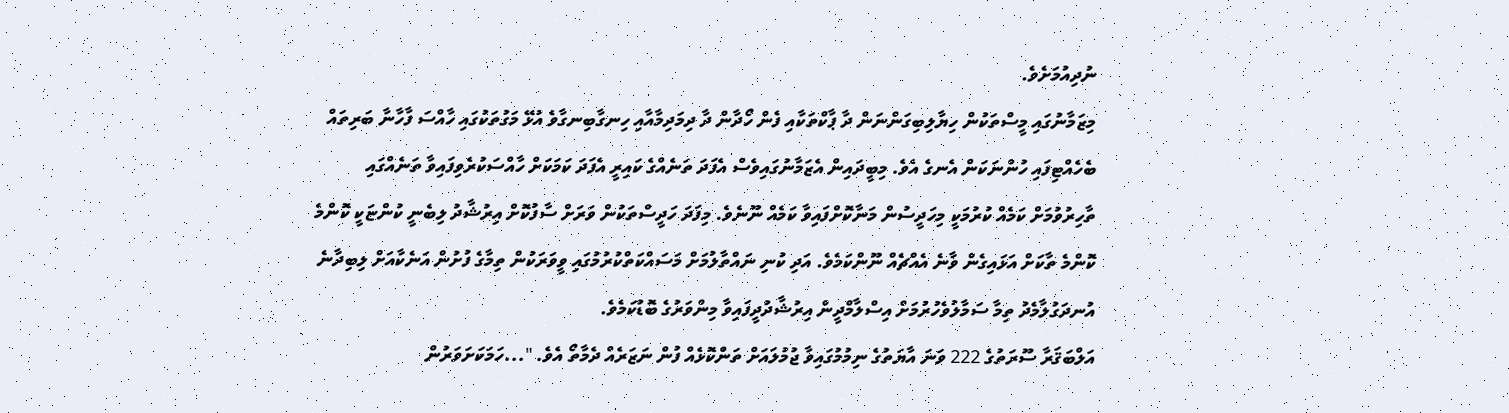ނުދިއުމަށެވެ.
މިޒަމާނުގައި މީސްތަކުން ހިޔާލިބިގަންނަން ދާ ޕާކްތަކާއި ފެން ހޯދާން ދާ ދިމަދިމާއާއި ހިނގާބިނގާވެ އުޅޭ މަގުތަކުގައި ހާއްސަ ފާހާނާ ބަރިތައް ބެހެއްޓިފައި ހުންނަކަން އެނގެ އެވެ. މިބީދައިން އެޒަމާނުގައިވެސް އެފަދަ ތަނެއްގެ ކައިރީ އެފަދަ ކަމަކަށް ހާއްސަކުރެވިފައިވާ ތަނެއްގައި ތާހިރުވުމަށް ކަމެއް ކުރުމަކީ މިހަދީސުން މަނާކޮށްފައިވާ ކަމެއް ނޫނެވެ. މިފަދަ ހަދީސްތަކުން ވަރަށް ސާފުކޮށް އިރުޝާދު ލިބެނީ ކުންޏަކީ ކޮންމެ ކޮންމެ ތާކަށް އަޅައިގެން ވާނެ އެއްޗެއް ނޫންކަމެވެ. އަދި ކުނި ނައްތާލުމަށް މަސައްކަތްކުރުމުގައި ވީވަރަކުން ތިމާގެ ފުށުން އަނެކާއަށް ލިބިދާނެ އުނދަގުލާމެދު ތިމާ ސަމާލުވެހުރުމަށް އިސްލާމްދީން އިރުޝާދުދީފައިވާ މިންވަރުގެ ބޮޑުކަމެވެ.
އަލްބަޤަރާ ސޫރަތުގެ 222 ވަނަ އާޔަތުގެ ނިމުމުގައިވާ ޖުމުލައަށް ތަންކޮޅެއް ފުން ނަޒަރެއް ދެމާތޯ އެވެ. "...ހަމަކަށަވަރުން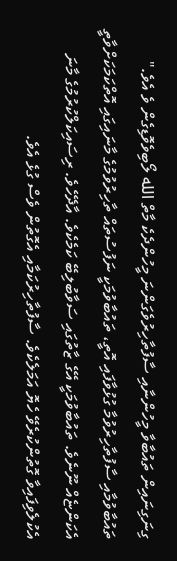ގިނަގިނައިން ތައުބާވާ މީހުންނާއި ސާފުތާހިރުވެގަންނަ މީހުންދެކެ މާތް الله ލޯބިވެވޮޑިގެން ވެ އެވެ." ތައުބާވުމާއި ސާފުތާހިރުވުމާ ގުޅުވާފައި އޮތީ، ތައުބާވުމަކީ ނަފުސުތައް ތާހިރުވުމުގެ މާނައިގައި އޮތްކަމަކަށްވާތީ އެކަންޏެއް ނޫނެވެ. ތައުބާވުމަކީ އޭގެ ޒާތުގައި ސަވާބުލިބޭ ކަމެކެވެ. އާދޭހެވެ. ރިސައިކަލްކުރުމުގެ މާނަ އެކުލެވިފައިވާ ގޮތުންކުރެވޭ ހެޔޮ އަމަލެކެވެ. ސާފުތާހިރުކަމާއި އެގޮތުން ވެސް ގުޅެ އެވެ.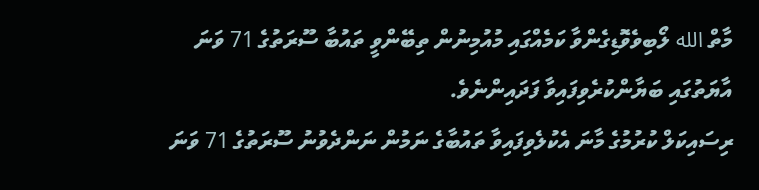މާތް الله ލޯބިވެވޮޑިގެންވާ ކަމެއްގައި މުއުމިނުން ތިބޭންވީ ތައުބާ ސޫރަތުގެ 71 ވަނަ އާޔަތުގައި ބަޔާންކުރެވިފައިވާ ފަދައިންނެވެ.
ރިސައިކަލް ކުރުމުގެ މާނަ އެކުލެވިފައިވާ ތައުބާގެ ނަމުން ނަންދެވުނު ސޫރަތުގެ 71 ވަނަ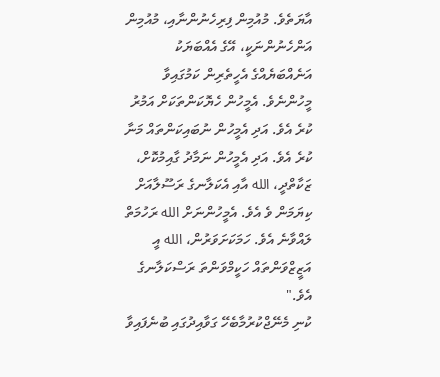އާޔަތެވެ. މުއުމިން ފިރިހެނުންނާއި، މުއުމިން އަންހެނުންނަކީ، އޭގެ އެއްބަޔަކު އަނެއްބަޔެއްގެ އެހީތެރިން ކަމުގައިވާ މީހުންނެވެ. އެމީހުން ހެޔޮކަންތަކަށް އަމުރު ކުރެ އެވެ. އަދި އެމީހުން ނުބައިކަންތައް މަނާ ކުރެ އެވެ. އަދި އެމީހުން ނަމާދު ގާއިމުކޮށް، ޒަކާތްދީ، الله އާއި އެކަލާނގެ ރަސޫލާއަށް ކިޔަމަން ވެ އެވެ. އެމީހުންނަށް الله ރަހުމަތް ލައްވާނެ އެވެ. ހަމަކަށަވަރުން، الله އީ އަޒީޒްވަންތައް ހަކީމްވަންތަ ރަސްކަލާނގެ އެވެ."
ކުނި މެނޭޖްކުރުމާބެހޭ ގަވާއިދުގައި ބުނެފައިވާ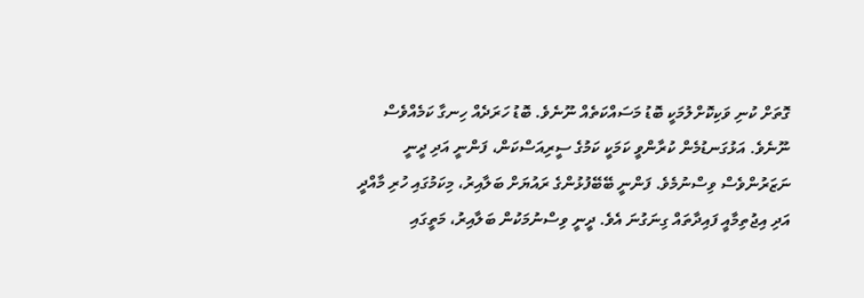ގޮތަށް ކުނި ވަކިކޮށްލުމަކީ ބޮޑު މަސައްކަތެއް ނޫނެވެ. ބޮޑު ހަރަދެއް ހިނގާ ކަމެއްވެސް ނޫނެވެ. އަޅުގަނޑުމެން ކުރާންވީ ކަމަކީ ކަމުގެ ސީރިއަސްކަން، ފަންނީ އަދި ދީނީ ނަޒަރުންވެސް ވިސްނުމެވެ. ފަންނީ ބޭބޭފުޅުންގެ ރައުޔަށް ބަލާއިރު، މިކަމުގައި ހުރި މާއްދީ އަދި އިޖުތިމާއީ ފައިދާތައް ގިނަގުނަ އެވެ. ދީނީ ވިސްނުމަކުން ބަލާއިރު، މަތީގައި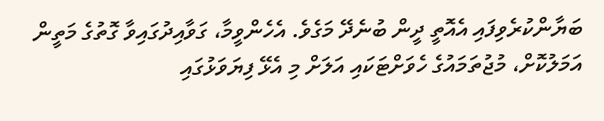ބަޔާންކުރެވިފައި އެއޮތީ ދީން ބުނެދޭ މަގެވެ. އެހެންވީމާ، ގަވާއިދުގައިވާ ގޮތުގެ މަތީން އަމަލުކޮށް، މުޖުތަމައުގެ ހެވަށްޓަކައި އަލަށް މި އެޅޭ ފިޔަވަޅުގައި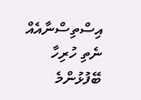އިސްތިސްނާއެއް ނެތި ހުރިހާ ބޭފުޅުންމެ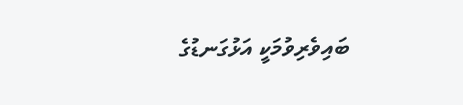ބައިވެރިވުމަކީ އަޅުގަނޑުގެ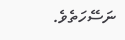ނަސޭހަތެވެ.